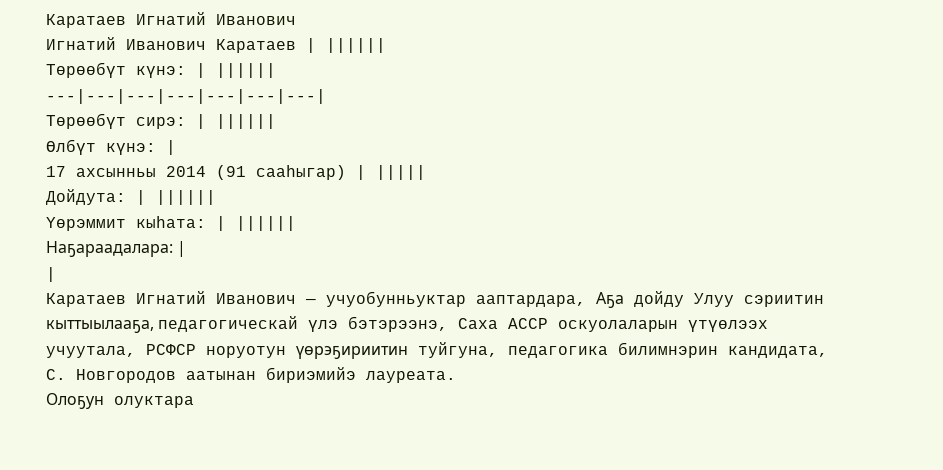Каратаев Игнатий Иванович
Игнатий Иванович Каратаев | ||||||
Төрөөбүт күнэ: | ||||||
---|---|---|---|---|---|---|
Төрөөбүт сирэ: | ||||||
Өлбүт күнэ: |
17 ахсынньы 2014 (91 сааһыгар) | |||||
Дойдута: | ||||||
Үөрэммит кыһата: | ||||||
Наҕараадалара: |
|
Каратаев Игнатий Иванович — учуобунньуктар ааптардара, Аҕа дойду Улуу сэриитин кыттыылааҕа, педагогическай үлэ бэтэрээнэ, Саха АССР оскуолаларын үтүөлээх учуутала, РСФСР норуотун үөрэҕириитин туйгуна, педагогика билимнэрин кандидата, С. Новгородов аатынан бириэмийэ лауреата.
Олоҕун олуктара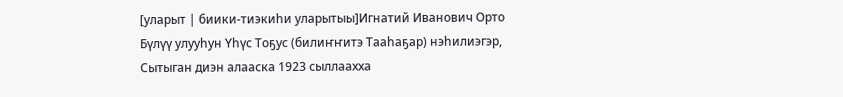[уларыт | биики-тиэкиһи уларытыы]Игнатий Иванович Орто Бүлүү улууһун Үһүс Тоҕус (билиҥҥитэ Тааһаҕар) нэһилиэгэр, Сытыган диэн алааска 1923 сыллаахха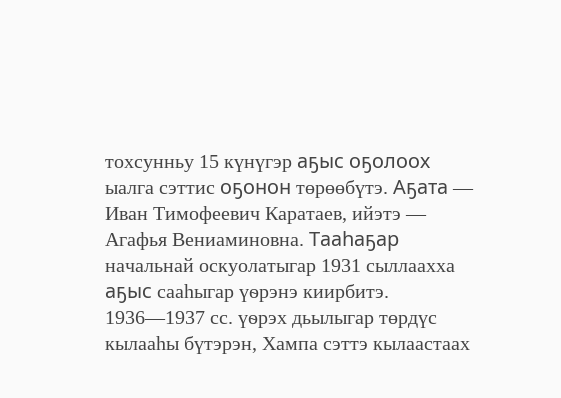тохсунньу 15 күнүгэр аҕыс оҕолоох ыалга сэттис оҕонон төрөөбүтэ. Аҕата — Иван Тимофеевич Каратаев, ийэтэ — Агафья Вениаминовна. Тааһаҕар начальнай оскуолатыгар 1931 сыллаахха аҕыс сааһыгар үѳрэнэ киирбитэ. 1936—1937 сс. үѳрэх дьылыгар төрдүс кылааһы бүтэрэн, Хампа сэттэ кылаастаах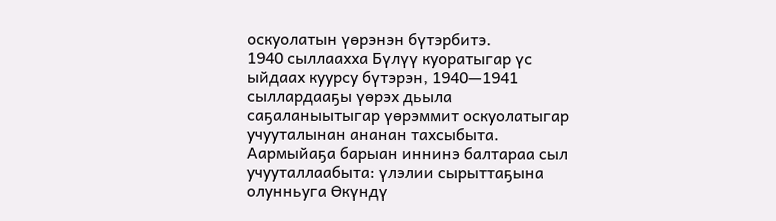оскуолатын үөрэнэн бүтэрбитэ.
1940 сыллаахха Бүлүү куоратыгар үс ыйдаах куурсу бүтэрэн, 1940—1941 сыллардааҕы үөрэх дьыла саҕаланыытыгар үөрэммит оскуолатыгар учууталынан ананан тахсыбыта. Аармыйаҕа барыан иннинэ балтараа сыл учууталлаабыта: үлэлии сырыттаҕына олунньуга Өкүндү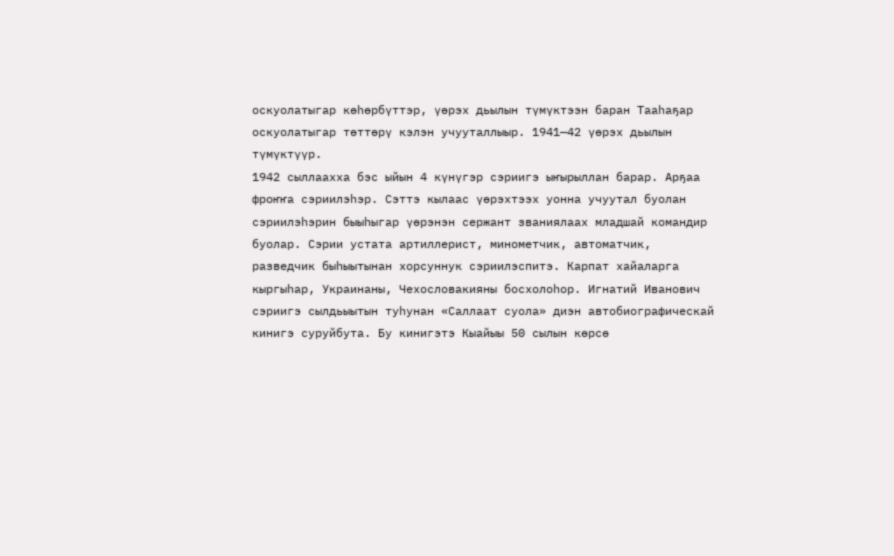оскуолатыгар көһөрбүттэр, үөрэх дьылын түмүктээн баран Тааhаҕар оскуолатыгар төттөрү кэлэн учууталлыыр. 1941—42 үөрэх дьылын түмүктүүр.
1942 сыллаахха бэс ыйын 4 күнүгэр сэриигэ ыҥырыллан барар. Арҕаа фроҥҥа сэриилэһэр. Сэттэ кылаас үөрэхтээх уонна учуутал буолан сэриилэһэрин быыһыгар үөрэнэн сержант званиялаах младшай командир буолар. Сэрии устата артиллерист, минометчик, автоматчик, разведчик быhыытынан хорсуннук сэриилэспитэ. Карпат хайаларга кыргыhар, Украинаны, Чехословакияны босхолоhор. Игнатий Иванович сэриигэ сылдьыытын туhунан «Саллаат суола» диэн автобиографическай кинигэ суруйбута. Бу кинигэтэ Кыайыы 50 сылын көрсө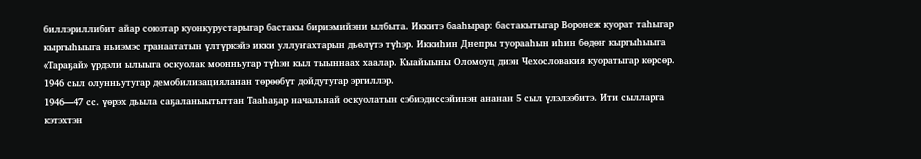биллэриллибит айар союзтар куонкурустарыгар бастакы бириэмийэни ылбыта. Иккитэ бааhырар: бастакытыгар Воронеж куорат таһыгар кыргыһыыга ньиэмэс гранаататын үлтүркэйэ икки уллуҥахтарын дьөлүтэ түһэр. Иккиһин Днепры туорааһын иһин бөдөҥ кыргыһыыга «Тараҕай» үрдэли ылыыга оскуолак моонньугар түһэн кыл тыыннаах хаалар. Кыайыыны Оломоуц диэн Чехословакия куоратыгар көрсөр.
1946 сыл олунньутугар демобилизацияланан төрөөбүт дойдутугар эргиллэр.
1946—47 сс. үөрэх дьыла саҕаланыытыттан Тааһаҕар начальнай оскуолатын сэбиэдиссэйинэн ананан 5 сыл үлэлээбитэ. Ити сылларга кэтэхтэн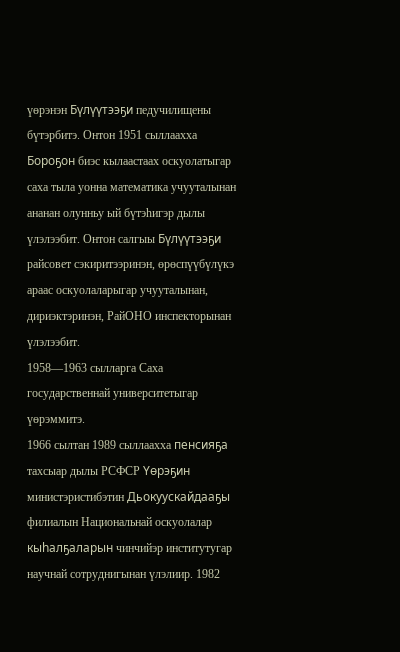үѳрэнэн Бүлүүтээҕи педучилищены бүтэрбитэ. Онтон 1951 сыллаахха Бороҕон биэс кылаастаах оскуолатыгар саха тыла уонна математика учууталынан ананан олунньу ый бүтэһигэр дылы үлэлээбит. Онтон салгыы Бүлүүтээҕи райсовет сэкиритээринэн, өрөспүүбүлүкэ араас оскуолаларыгар учууталынан, дириэктэринэн, РайОНО инспекторынан үлэлээбит.
1958—1963 сылларга Саха государственнай университетыгар үѳрэммитэ.
1966 сылтан 1989 сыллаахха пенсияҕа тахсыар дылы РСФСР Үѳрэҕин министэристибэтин Дьокуускайдааҕы филиалын Национальнай оскуолалар кыһалҕаларын чинчийэр институтугар научнай сотруднигынан үлэлиир. 1982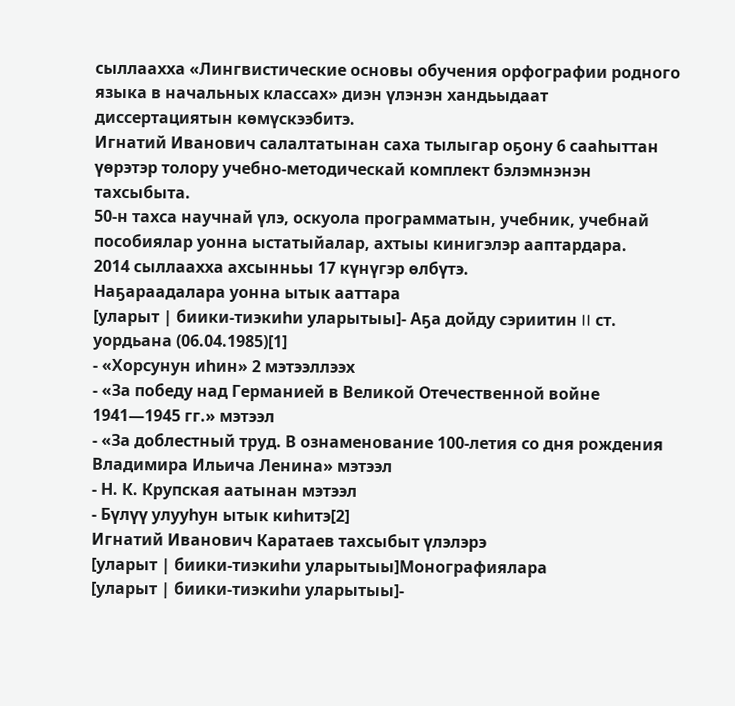сыллаахха «Лингвистические основы обучения орфографии родного языка в начальных классах» диэн үлэнэн хандьыдаат диссертациятын кѳмүскээбитэ.
Игнатий Иванович салалтатынан саха тылыгар оҕону 6 сааһыттан үѳрэтэр толору учебно-методическай комплект бэлэмнэнэн тахсыбыта.
50-н тахса научнай үлэ, оскуола программатын, учебник, учебнай пособиялар уонна ыстатыйалар, ахтыы кинигэлэр ааптардара.
2014 сыллаахха ахсынньы 17 күнүгэр өлбүтэ.
Наҕараадалара уонна ытык ааттара
[уларыт | биики-тиэкиһи уларытыы]- Аҕа дойду сэриитин II ст. уордьана (06.04.1985)[1]
- «Хорсунун иһин» 2 мэтээллээх
- «За победу над Германией в Великой Отечественной войне 1941—1945 гг.» мэтээл
- «За доблестный труд. В ознаменование 100-летия со дня рождения Владимира Ильича Ленина» мэтээл
- Н. К. Крупская аатынан мэтээл
- Бүлүү улууһун ытык киһитэ[2]
Игнатий Иванович Каратаев тахсыбыт үлэлэрэ
[уларыт | биики-тиэкиһи уларытыы]Монографиялара
[уларыт | биики-тиэкиһи уларытыы]-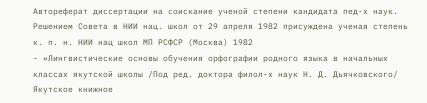Автореферат диссертации на соискание ученой степени кандидата пед-х наук. Решением Совета в НИИ нац. школ от 29 апреля 1982 присуждена ученая степень к. п. н. НИИ нац школ МП РСФСР (Москва) 1982
- «Лингвистические основы обучения орфографии родного языка в начальных классах якутской школы /Под ред. доктора филол-х наук Н. Д. Дьячковского/ Якутское книжное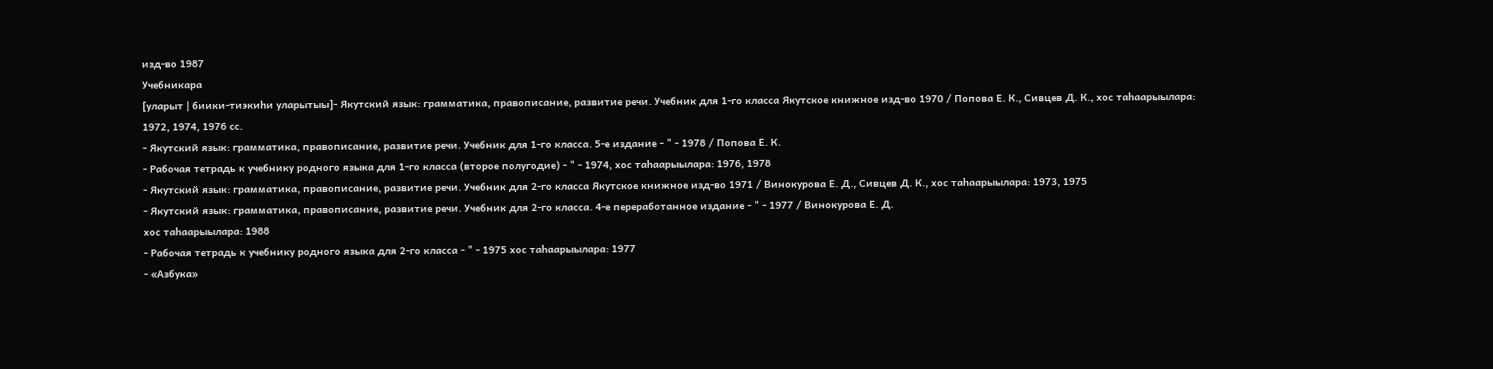изд-во 1987
Учебникара
[уларыт | биики-тиэкиһи уларытыы]- Якутский язык: грамматика, правописание, развитие речи. Учебник для 1-го класса Якутское книжное изд-во 1970 / Попова Е. К., Сивцев Д. К., хос таһаарыылара: 1972, 1974, 1976 сс.
- Якутский язык: грамматика, правописание, развитие речи. Учебник для 1-го класса. 5-е издание - " - 1978 / Попова Е. К.
- Рабочая тетрадь к учебнику родного языка для 1-го класса (второе полугодие) - " - 1974, хос таһаарыылара: 1976, 1978
- Якутский язык: грамматика, правописание, развитие речи. Учебник для 2-го класса Якутское книжное изд-во 1971 / Винокурова Е. Д., Сивцев Д. К., хос таһаарыылара: 1973, 1975
- Якутский язык: грамматика, правописание, развитие речи. Учебник для 2-го класса. 4-е переработанное издание - " - 1977 / Винокурова Е. Д.
хос таһаарыылара: 1988
- Рабочая тетрадь к учебнику родного языка для 2-го класса - " - 1975 хос таһаарыылара: 1977
- «Азбука»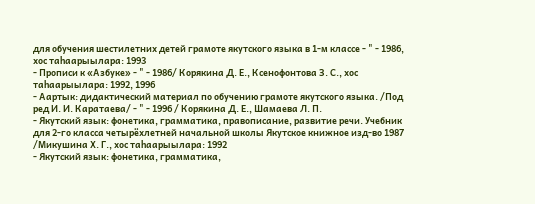для обучения шестилетних детей грамоте якутского языка в 1-м классе - " - 1986, хос таһаарыылара: 1993
- Прописи к «Азбуке» - " - 1986/ Корякина Д. Е., Ксенофонтова З. С., хос таһаарыылара: 1992, 1996
- Аартык: дидактический материал по обучению грамоте якутского языка. /Под ред И. И. Каратаева/ - " - 1996 / Корякина Д. Е., Шамаева Л. П.
- Якутский язык: фонетика, грамматика, правописание, развитие речи. Учебник для 2-го класса четырёхлетней начальной школы Якутское книжное изд-во 1987 /Микушина Х. Г., хос таһаарыылара: 1992
- Якутский язык: фонетика, грамматика,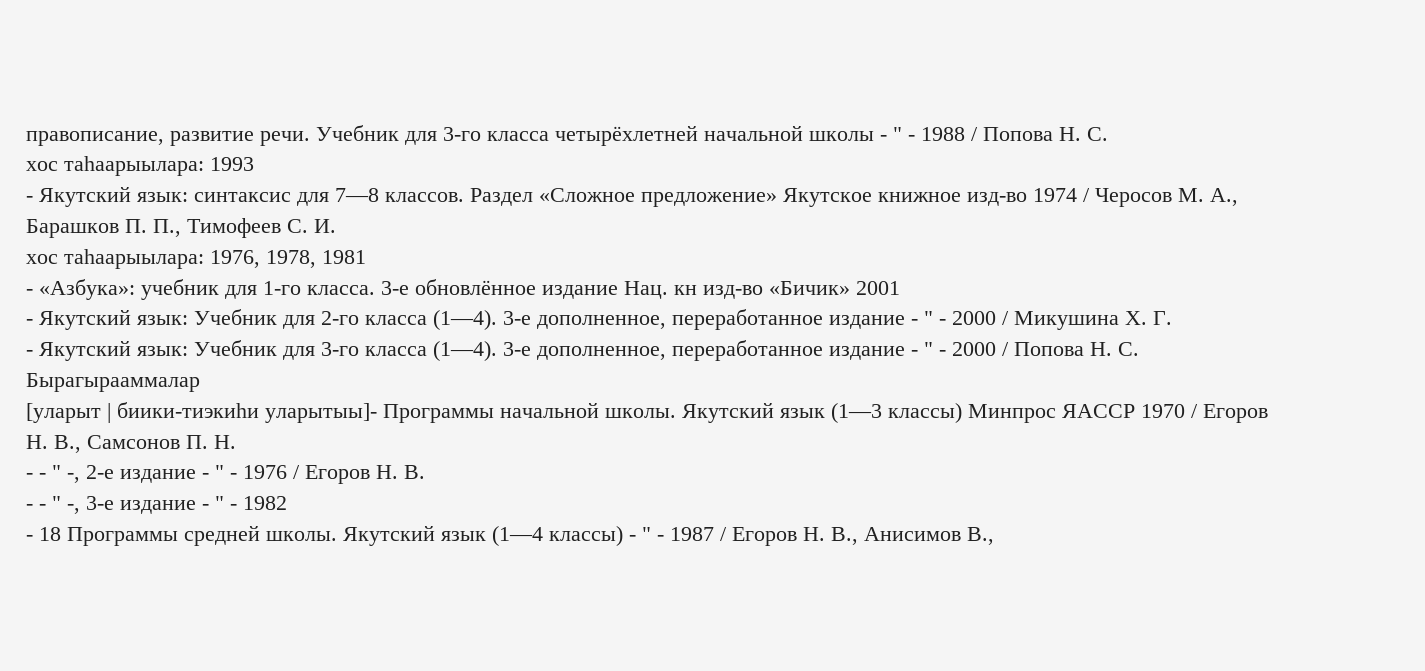правописание, развитие речи. Учебник для 3-го класса четырёхлетней начальной школы - " - 1988 / Попова Н. С.
хос таһаарыылара: 1993
- Якутский язык: синтаксис для 7—8 классов. Раздел «Сложное предложение» Якутское книжное изд-во 1974 / Черосов М. А., Барашков П. П., Тимофеев С. И.
хос таһаарыылара: 1976, 1978, 1981
- «Азбука»: учебник для 1-го класса. 3-е обновлённое издание Нац. кн изд-во «Бичик» 2001
- Якутский язык: Учебник для 2-го класса (1—4). 3-е дополненное, переработанное издание - " - 2000 / Микушина Х. Г.
- Якутский язык: Учебник для 3-го класса (1—4). 3-е дополненное, переработанное издание - " - 2000 / Попова Н. С.
Бырагырааммалар
[уларыт | биики-тиэкиһи уларытыы]- Программы начальной школы. Якутский язык (1—3 классы) Минпрос ЯАССР 1970 / Егоров Н. В., Самсонов П. Н.
- - " -, 2-е издание - " - 1976 / Егоров Н. В.
- - " -, 3-е издание - " - 1982
- 18 Программы средней школы. Якутский язык (1—4 классы) - " - 1987 / Егоров Н. В., Анисимов В.,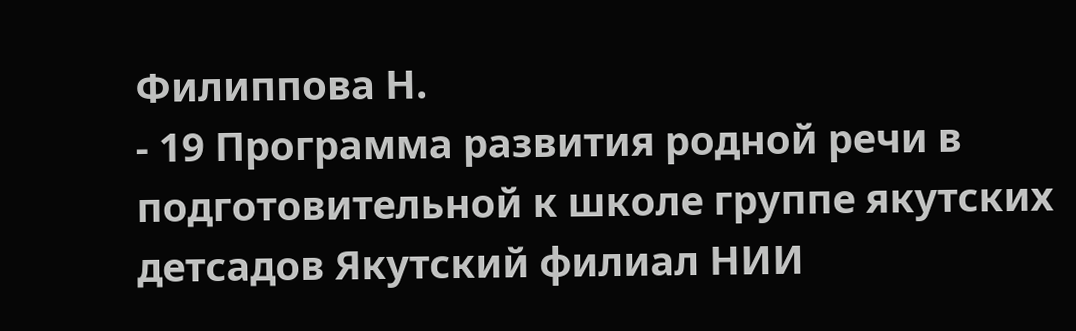Филиппова Н.
- 19 Программа развития родной речи в подготовительной к школе группе якутских детсадов Якутский филиал НИИ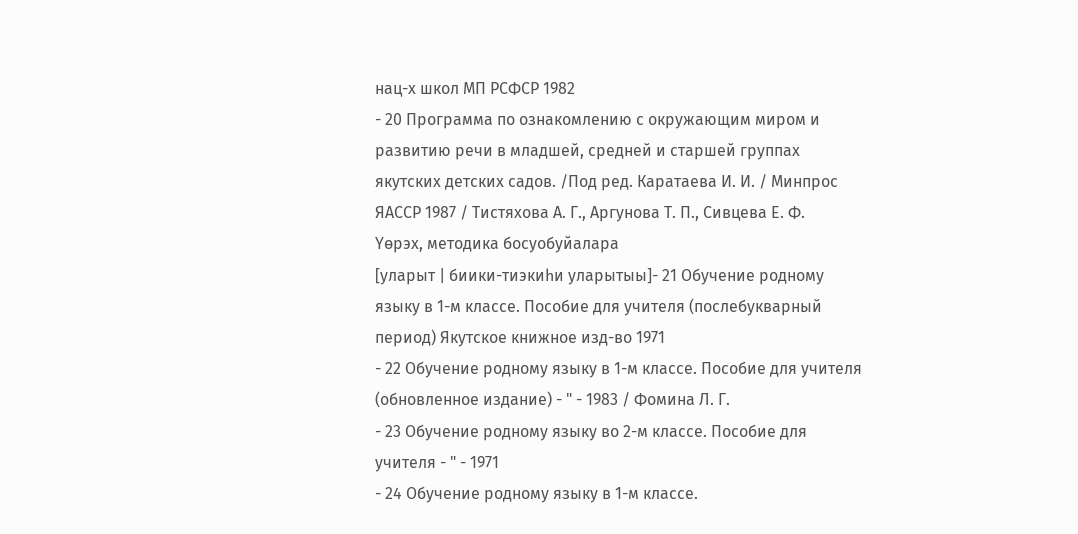нац-х школ МП РСФСР 1982
- 20 Программа по ознакомлению с окружающим миром и развитию речи в младшей, средней и старшей группах якутских детских садов. /Под ред. Каратаева И. И. / Минпрос ЯАССР 1987 / Тистяхова А. Г., Аргунова Т. П., Сивцева Е. Ф.
Үөрэх, методика босуобуйалара
[уларыт | биики-тиэкиһи уларытыы]- 21 Обучение родному языку в 1-м классе. Пособие для учителя (послебукварный период) Якутское книжное изд-во 1971
- 22 Обучение родному языку в 1-м классе. Пособие для учителя (обновленное издание) - " - 1983 / Фомина Л. Г.
- 23 Обучение родному языку во 2-м классе. Пособие для учителя - " - 1971
- 24 Обучение родному языку в 1-м классе.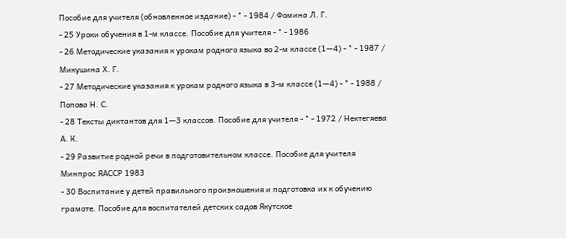Пособие для учителя (обновленное издание) - " - 1984 / Фомина Л. Г.
- 25 Уроки обучения в 1-м классе. Пособие для учителя - " - 1986
- 26 Методические указания к урокам родного языка во 2-м классе (1—4) - " - 1987 / Микушина Х. Г.
- 27 Методические указания к урокам родного языка в 3-м классе (1—4) - " - 1988 / Попова Н. С.
- 28 Тексты диктантов для 1—3 классов. Пособие для учителя - " - 1972 / Нектегяева А. К.
- 29 Развитие родной речи в подготовительном классе. Пособие для учителя Минпрос ЯАССР 1983
- 30 Воспитание у детей правильного произношения и подготовка их к обучению грамоте. Пособие для воспитателей детских садов Якутское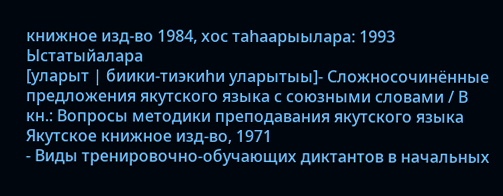книжное изд-во 1984, хос таһаарыылара: 1993
Ыстатыйалара
[уларыт | биики-тиэкиһи уларытыы]- Сложносочинённые предложения якутского языка с союзными словами / В кн.: Вопросы методики преподавания якутского языка Якутское книжное изд-во, 1971
- Виды тренировочно-обучающих диктантов в начальных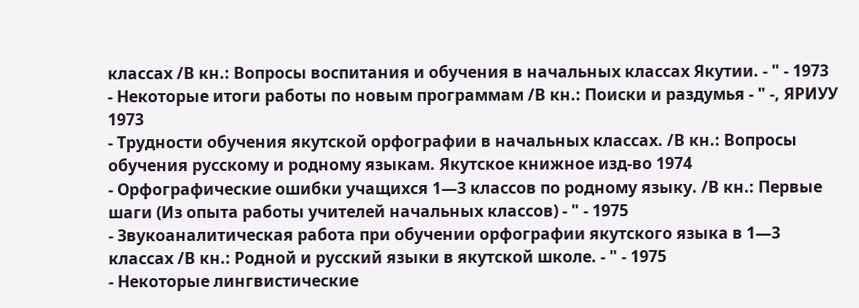классах /В кн.: Вопросы воспитания и обучения в начальных классах Якутии. - " - 1973
- Некоторые итоги работы по новым программам /В кн.: Поиски и раздумья - " -, ЯРИУУ 1973
- Трудности обучения якутской орфографии в начальных классах. /В кн.: Вопросы обучения русскому и родному языкам. Якутское книжное изд-во 1974
- Орфографические ошибки учащихся 1—3 классов по родному языку. /В кн.: Первые шаги (Из опыта работы учителей начальных классов) - " - 1975
- Звукоаналитическая работа при обучении орфографии якутского языка в 1—3 классах /В кн.: Родной и русский языки в якутской школе. - " - 1975
- Некоторые лингвистические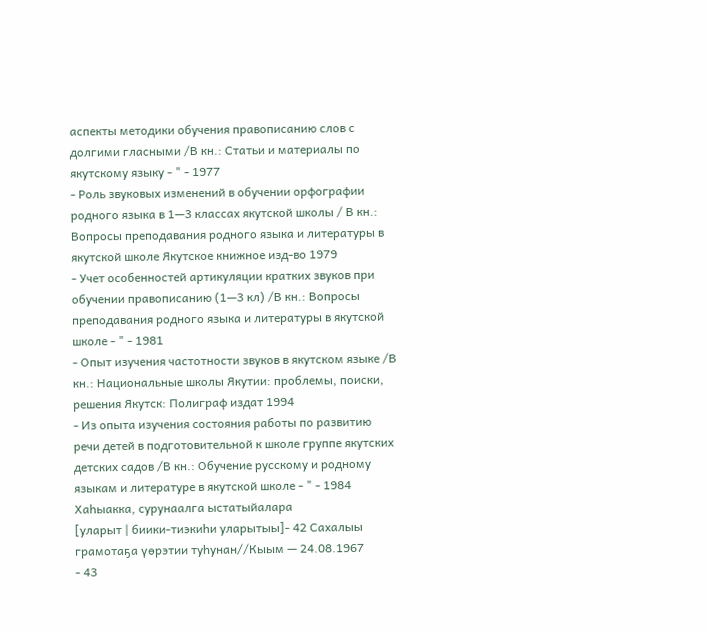аспекты методики обучения правописанию слов с долгими гласными /В кн.: Статьи и материалы по якутскому языку - " - 1977
- Роль звуковых изменений в обучении орфографии родного языка в 1—3 классах якутской школы / В кн.: Вопросы преподавания родного языка и литературы в якутской школе Якутское книжное изд-во 1979
- Учет особенностей артикуляции кратких звуков при обучении правописанию (1—3 кл) /В кн.: Вопросы преподавания родного языка и литературы в якутской школе - " - 1981
- Опыт изучения частотности звуков в якутском языке /В кн.: Национальные школы Якутии: проблемы, поиски, решения Якутск: Полиграф издат 1994
- Из опыта изучения состояния работы по развитию речи детей в подготовительной к школе группе якутских детских садов /В кн.: Обучение русскому и родному языкам и литературе в якутской школе - " - 1984
Хаһыакка, сурунаалга ыстатыйалара
[уларыт | биики-тиэкиһи уларытыы]- 42 Сахалыы грамотаҕа үөрэтии туhунан//Кыым — 24.08.1967
- 43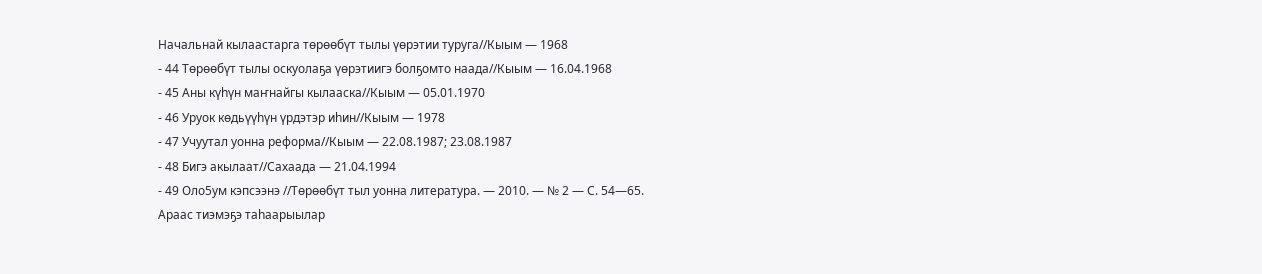Начальнай кылаастарга төрөөбүт тылы үөрэтии туруга//Кыым — 1968
- 44 Төрөөбүт тылы оскуолаҕа үөрэтиигэ болҕомто наада//Кыым — 16.04.1968
- 45 Аны күһүн маҥнайгы кылааска//Кыым — 05.01.1970
- 46 Уруок көдьүүhүн үрдэтэр иhин//Кыым — 1978
- 47 Учуутал уонна реформа//Кыым — 22.08.1987; 23.08.1987
- 48 Бигэ акылаат//Сахаада — 21.04.1994
- 49 Оло5ум кэпсээнэ //Төрөөбүт тыл уонна литература. — 2010. — № 2 — С. 54—65.
Араас тиэмэҕэ таһаарыылар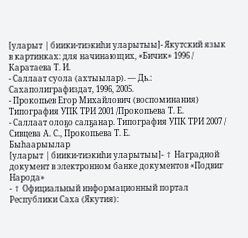[уларыт | биики-тиэкиһи уларытыы]- Якутский язык в картинках: для начинающих, «Бичик» 1996 / Каратаева Т. И.
- Саллаат суола (ахтыылар). — Дь.: Сахаполиграфиздат, 1996, 2005.
- Прокопьев Егор Михайлович (воспоминания) Типография УПК ТРИ 2001 /Прокопьева Т. Е.
- Саллаат олоҕо салҕанар. Типография УПК ТРИ 2007 / Сивцева А. С., Прокопьева Т. Е.
Быһаарыылар
[уларыт | биики-тиэкиһи уларытыы]- ↑ Наградной документ в электронном банке документов «Подвиг Народа»
- ↑ Официальный информационный портал Республики Саха (Якутия):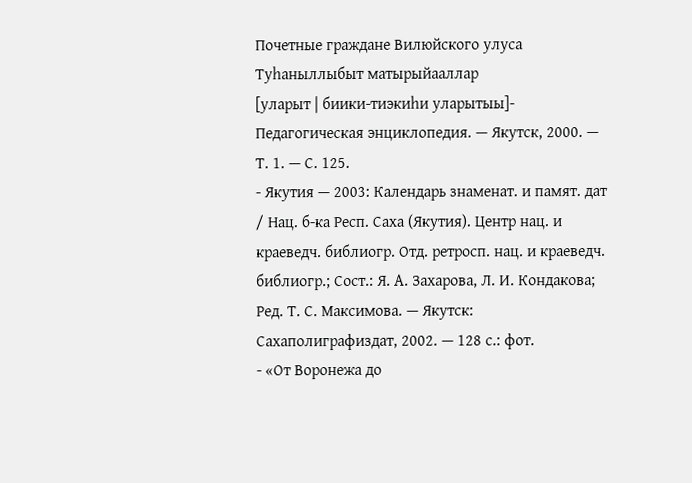Почетные граждане Вилюйского улуса
Туһаныллыбыт матырыйааллар
[уларыт | биики-тиэкиһи уларытыы]- Педагогическая энциклопедия. — Якутск, 2000. — Т. 1. — С. 125.
- Якутия — 2003: Календарь знаменат. и памят. дат / Нац. б-ка Респ. Саха (Якутия). Центр нац. и краеведч. библиогр. Отд. ретросп. нац. и краеведч. библиогр.; Сост.: Я. А. Захарова, Л. И. Кондакова; Ред. Т. С. Максимова. — Якутск: Сахаполиграфиздат, 2002. — 128 с.: фот.
- «От Воронежа до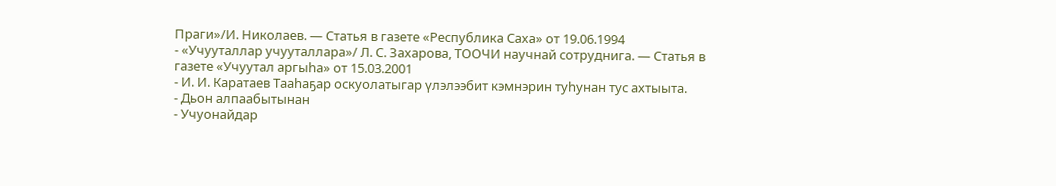Праги»/И. Николаев. — Статья в газете «Республика Саха» от 19.06.1994
- «Учууталлар учууталлара»/ Л. С. Захарова, ТООЧИ научнай сотруднига. — Статья в газете «Учуутал аргыhа» от 15.03.2001
- И. И. Каратаев Тааhаҕар оскуолатыгар үлэлээбит кэмнэрин туһунан тус ахтыыта.
- Дьон алпаабытынан
- Учуонайдар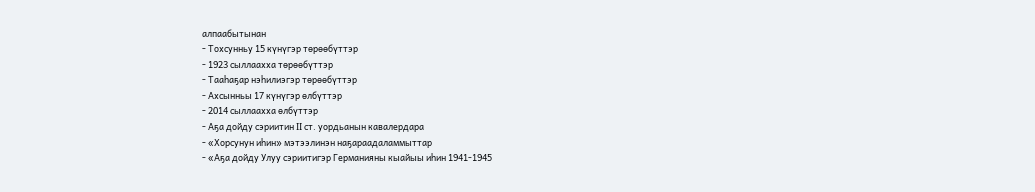алпаабытынан
- Тохсунньу 15 күнүгэр төрөөбүттэр
- 1923 сыллаахха төрөөбүттэр
- Тааһаҕар нэһилиэгэр төрөөбүттэр
- Ахсынньы 17 күнүгэр өлбүттэр
- 2014 сыллаахха өлбүттэр
- Аҕа дойду сэриитин II ст. уордьанын кавалердара
- «Хорсунун иһин» мэтээлинэн наҕараадаламмыттар
- «Аҕа дойду Улуу сэриитигэр Германияны кыайыы иһин 1941-1945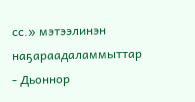сс.» мэтээлинэн наҕараадаламмыттар
- Дьоннор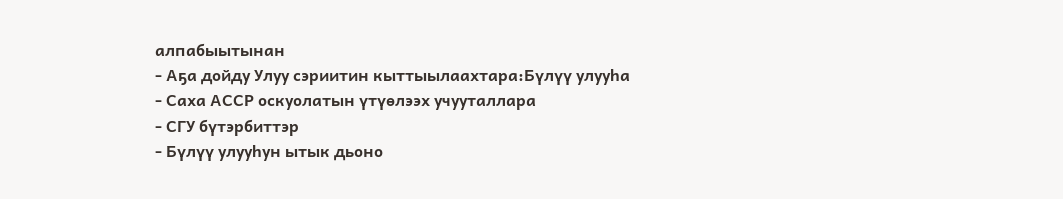алпабыытынан
- Аҕа дойду Улуу сэриитин кыттыылаахтара:Бүлүү улууһа
- Саха АССР оскуолатын үтүөлээх учууталлара
- СГУ бүтэрбиттэр
- Бүлүү улууһун ытык дьоно